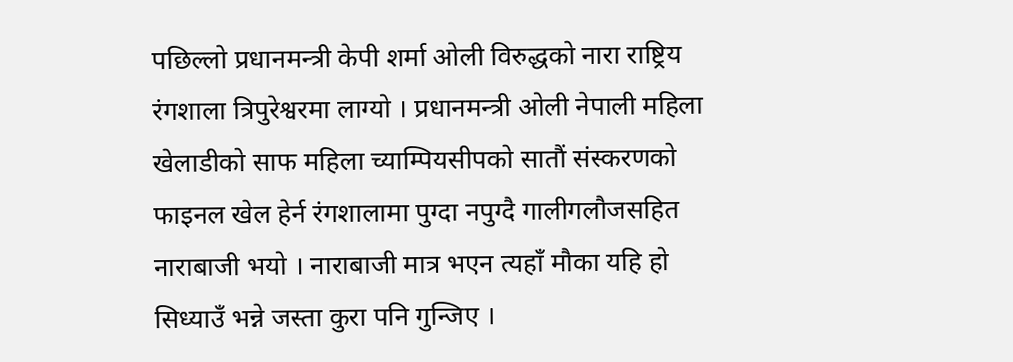पछिल्लो प्रधानमन्त्री केपी शर्मा ओली विरुद्धको नारा राष्ट्रिय रंगशाला त्रिपुरेश्वरमा लाग्यो । प्रधानमन्त्री ओली नेपाली महिला खेलाडीको साफ महिला च्याम्पियसीपको सातौं संस्करणको फाइनल खेल हेर्न रंगशालामा पुग्दा नपुग्दै गालीगलौजसहित नाराबाजी भयो । नाराबाजी मात्र भएन त्यहाँ मौका यहि हो सिध्याउँ भन्ने जस्ता कुरा पनि गुन्जिए ।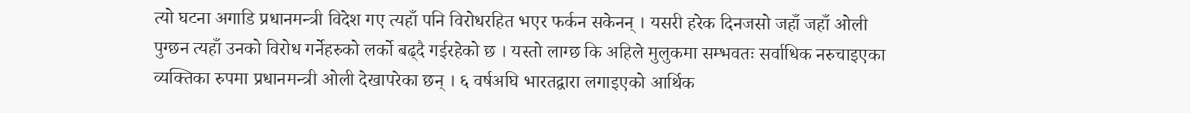त्यो घटना अगाडि प्रधानमन्त्री विदेश गए त्यहाँ पनि विरोधरहित भएर फर्कन सकेनन् । यसरी हरेक दिनजसो जहाँ जहाँ ओली पुग्छन त्यहाँ उनको विरोध गर्नेहरुको लर्को बढ्दै गईरहेको छ । यस्तो लाग्छ कि अहिले मुलुकमा सम्भवतः सर्वाधिक नरुचाइएका व्यक्तिका रुपमा प्रधानमन्त्री ओली देखापरेका छन् । ६ वर्षअघि भारतद्वारा लगाइएको आर्थिक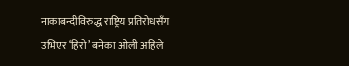नाकाबन्दीविरुद्ध राष्ट्रिय प्रतिरोधसँग उभिएर ‘हिरो’ बनेका ओली अहिले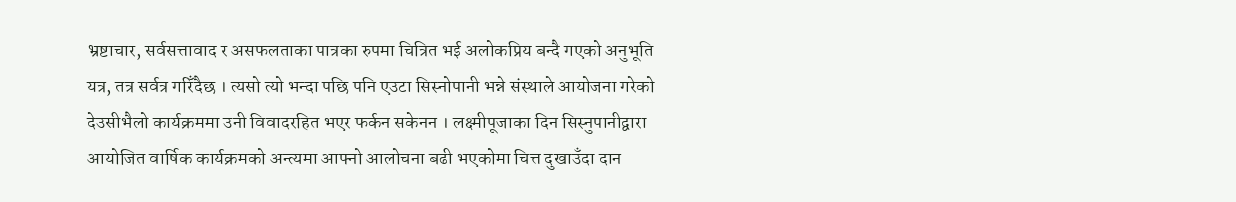भ्रष्टाचार, सर्वसत्तावाद र असफलताका पात्रका रुपमा चित्रित भई अलोकप्रिय बन्दै गएको अनुभूति यत्र, तत्र सर्वत्र गरिँदैछ । त्यसो त्यो भन्दा पछि पनि एउटा सिस्नोपानी भन्ने संस्थाले आयोजना गरेको देउसीभैलो कार्यक्रममा उनी विवादरहित भएर फर्कन सकेनन । लक्ष्मीपूजाका दिन सिस्नुपानीद्वारा आयोजित वार्षिक कार्यक्रमको अन्त्यमा आफ्नो आलोचना बढी भएकोमा चित्त दुखाउँदा दान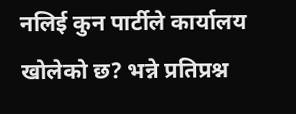नलिई कुन पार्टीले कार्यालय खोलेको छ? भन्ने प्रतिप्रश्न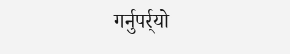गर्नुपर्र्यो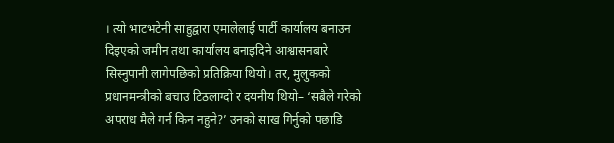। त्यो भाटभटेनी साहुद्वारा एमालेलाई पार्टी कार्यालय बनाउन दिइएको जमीन तथा कार्यालय बनाइदिने आश्वासनबारे सिस्नुपानी लागेपछिको प्रतिक्रिया थियो। तर, मुलुकको प्रधानमन्त्रीको बचाउ टिठलाग्दो र दयनीय थियो– ‘सबैले गरेको अपराध मैले गर्न किन नहुने?’ उनको साख गिर्नुको पछाडि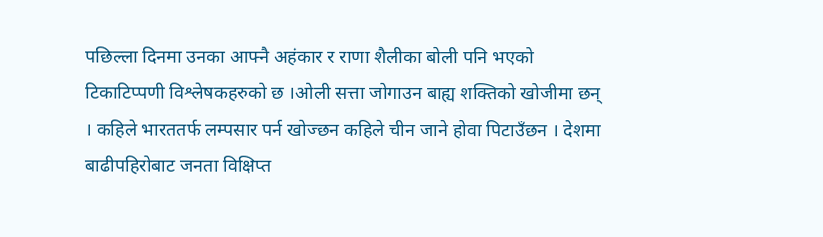पछिल्ला दिनमा उनका आफ्नै अहंकार र राणा शैलीका बोली पनि भएको टिकाटिप्पणी विश्लेषकहरुको छ ।ओली सत्ता जोगाउन बाह्य शक्तिको खोजीमा छन् । कहिले भारततर्फ लम्पसार पर्न खोज्छन कहिले चीन जाने होवा पिटाउँछन । देशमा बाढीपहिरोबाट जनता विक्षिप्त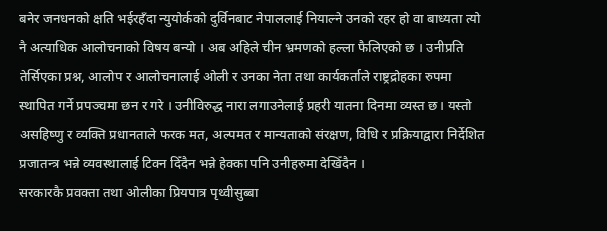बनेर जनधनको क्षति भईरहँदा न्युयोर्कको दुर्विनबाट नेपाललाई नियाल्ने उनको रहर हो वा बाध्यता त्यो नै अत्याधिक आलोचनाको विषय बन्यो । अब अहिले चीन भ्रमणको हल्ला फैलिएको छ । उनीप्रति तेर्सिएका प्रश्न, आलोप र आलोचनालाई ओली र उनका नेता तथा कार्यकर्ताले राष्ट्रद्रोहका रुपमा स्थापित गर्ने प्रपञ्चमा छन र गरे । उनीविरुद्ध नारा लगाउनेलाई प्रहरी यातना दिनमा व्यस्त छ। यस्तो असहिष्णु र व्यक्ति प्रधानताले फरक मत, अल्पमत र मान्यताको संरक्षण, विधि र प्रक्रियाद्वारा निर्देशित प्रजातन्त्र भन्ने व्यवस्थालाई टिक्न दिँदैन भन्ने हेक्का पनि उनीहरुमा देखिँदैन ।
सरकारकै प्रवक्ता तथा ओलीका प्रियपात्र पृथ्वीसुब्बा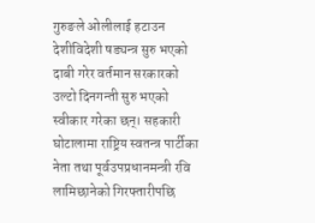गुरुङले ओलीलाई हटाउन देशीविदेशी षड्यन्त्र सुरु भएको दाबी गरेर वर्तमान सरकारको उल्टो दिनगन्ती सुरु भएको स्वीकार गरेका छन्। सहकारी घोटालामा राष्ट्रिय स्वतन्त्र पार्टीका नेता तथा पूर्वउपप्रधानमन्त्री रवि लामिछानेको गिरफ्तारीपछि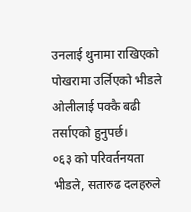उनलाई थुनामा राखिएको पोखरामा उर्लिएको भीडले ओलीलाई पक्कै बढी तर्साएको हुनुपर्छ।
०६३ को परिवर्तनयता भीडले, सतारुढ दलहरुले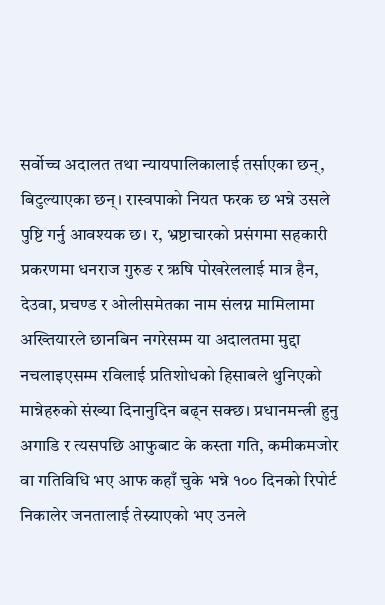सर्वोच्च अदालत तथा न्यायपालिकालाई तर्साएका छन्, बिटुल्याएका छन्। रास्वपाको नियत फरक छ भन्ने उसले पुष्टि गर्नु आवश्यक छ। र, भ्रष्टाचारको प्रसंगमा सहकारी प्रकरणमा धनराज गुरुङ र ऋषि पोखरेललाई मात्र हैन, देउवा, प्रचण्ड र ओलीसमेतका नाम संलग्न मामिलामा अख्तियारले छानबिन नगरेसम्म या अदालतमा मुद्दा नचलाइएसम्म रविलाई प्रतिशोधको हिसाबले थुनिएको मान्नेहरुको संख्या दिनानुदिन बढ्न सक्छ। प्रधानमन्त्री हुनु अगाडि र त्यसपछि आफुबाट के कस्ता गति, कमीकमजोर वा गतिविधि भए आफ कहाँ चुके भन्ने १०० दिनको रिपोर्ट निकालेर जनतालाई तेस्र्याएको भए उनले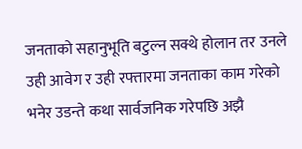जनताको सहानुभूति बटुल्न सक्थे होलान तर उनले उही आवेग र उही रफ्तारमा जनताका काम गरेको भनेर उडन्ते कथा सार्वजनिक गरेपछि अझै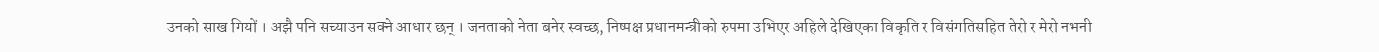उनको साख गियों । अझै पनि सच्याउन सक्ने आधार छन् । जनताको नेता बनेर स्वच्छ, निष्पक्ष प्रधानमन्त्रीको रुपमा उभिएर अहिले देखिएका विकृति र विसंगतिसहित तेरो र मेरो नभनी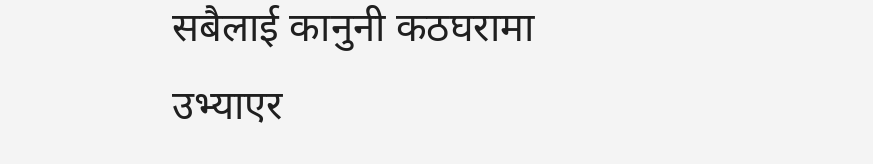सबैलाई कानुनी कठघरामा उभ्याएर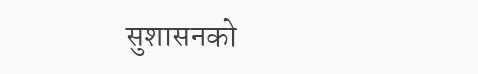सुशासनको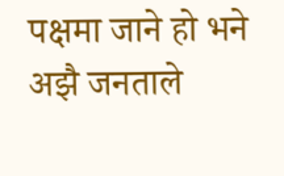पक्षमा जाने हो भने अझै जनताले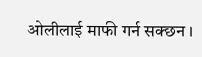ओलीलाई माफी गर्न सक्छन ।